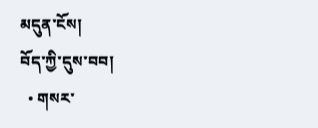མདུན་ངོས།
བོད་ཀྱི་དུས་བབ།
  • གསར་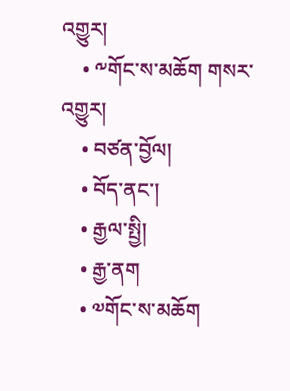འགྱུར།
    • ༸གོང་ས་མཆོག གསར་འགྱུར།
    • བཙན་བྱོལ།
    • བོད་ནང་།
    • རྒྱལ་སྤྱི།
    • རྒྱ་ནག
    • ༧གོང་ས་མཆོག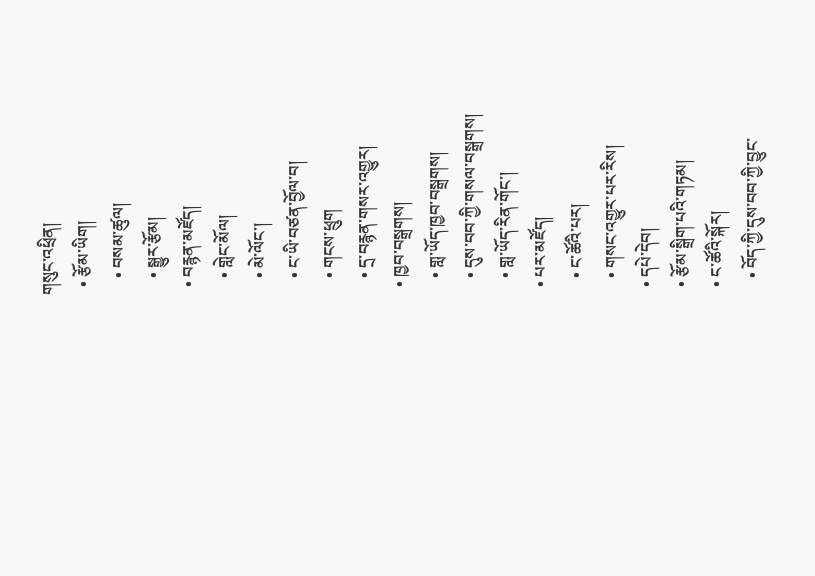གསུང་འཕྲིན།
  • རྩོམ་ཡིག།
    • བསམ་ཚུལ།
    • སྒྱུར་རྩོམ།
  • བརྙན་མཛོད།
    • གླེང་མོལ།
    • མེ་ལོང་།
    • ང་ཡི་བཙན་བྱོལ་བ།
    • གངས་ཕྲུག
    • དྲ་བརྙན་གསར་འགྱུར།
  • ཁྱབ་བསྒྲགས།
    • གླ་ཡོད་ཁྱབ་བསྒྲགས།
    • དུས་བབ་ཀྱི་གསལ་བསྒྲགས།
    • གླ་ཡོད་རིན་གོང་།
  • པར་མཛོད།
    • ང་ཚོའི་པར།
    • གསང་འགྱུར་པར་རིས།
  • དཔེ་དེབ།
  • རྩོམ་སྒྲིག་པའི་གཏམ།
  • ང་ཚོའི་སྐོར།
    • བོད་ཀྱི་དུས་བབ་ཀྱི་བྱུང་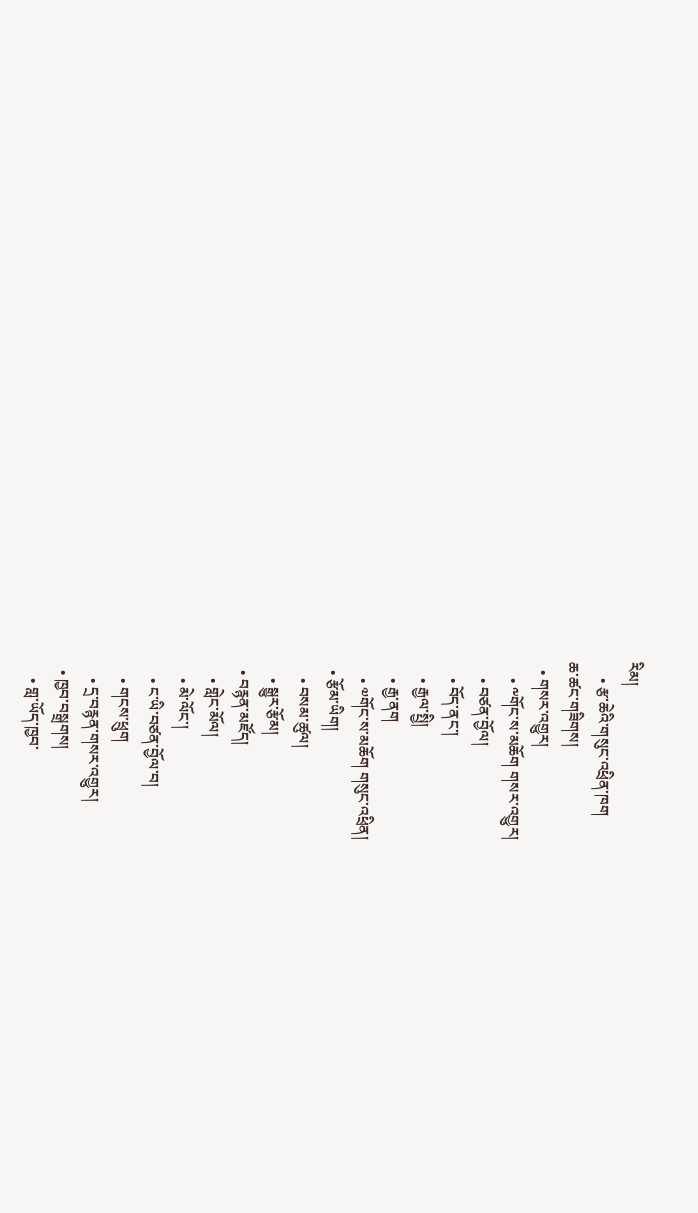རིམ།
    • རྩ་ཆེའི་གསུང་འཕྲིན་ཁག
ཆ་ཚང་གཟིགས།
  • གསར་འགྱུར།
    • ༸གོང་ས་མཆོག གསར་འགྱུར།
    • བཙན་བྱོལ།
    • བོད་ནང་།
    • རྒྱལ་སྤྱི།
    • རྒྱ་ནག
    • ༧གོང་ས་མཆོག གསུང་འཕྲིན།
  • རྩོམ་ཡིག།
    • བསམ་ཚུལ།
    • སྒྱུར་རྩོམ།
  • བརྙན་མཛོད།
    • གླེང་མོལ།
    • མེ་ལོང་།
    • ང་ཡི་བཙན་བྱོལ་བ།
    • གངས་ཕྲུག
    • དྲ་བརྙན་གསར་འགྱུར།
  • ཁྱབ་བསྒྲགས།
    • གླ་ཡོད་ཁྱབ་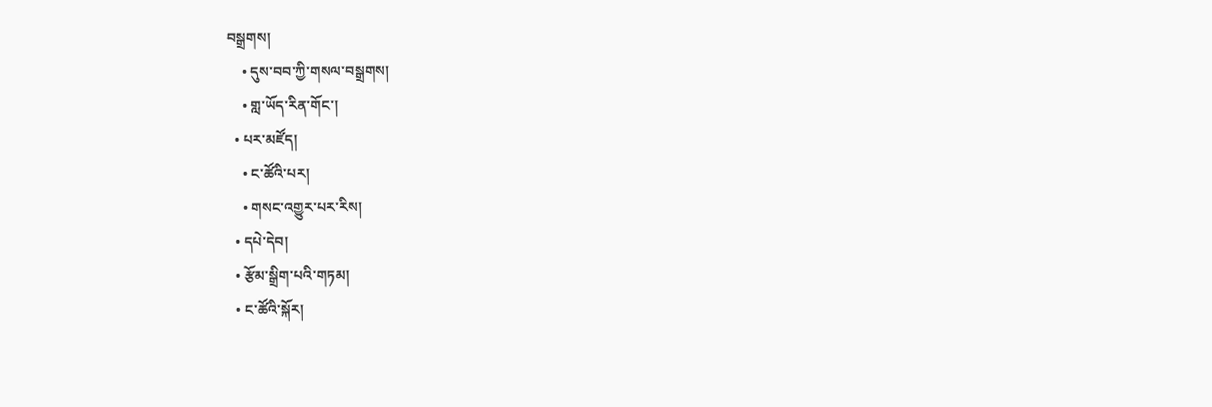བསྒྲགས།
    • དུས་བབ་ཀྱི་གསལ་བསྒྲགས།
    • གླ་ཡོད་རིན་གོང་།
  • པར་མཛོད།
    • ང་ཚོའི་པར།
    • གསང་འགྱུར་པར་རིས།
  • དཔེ་དེབ།
  • རྩོམ་སྒྲིག་པའི་གཏམ།
  • ང་ཚོའི་སྐོར།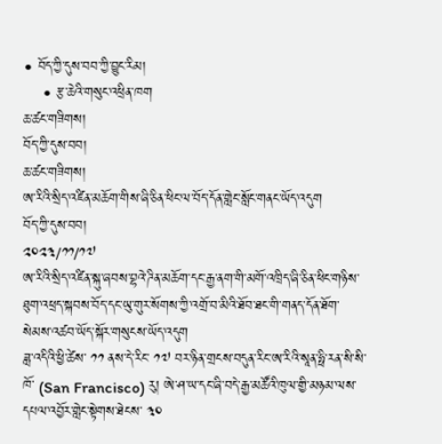• བོད་ཀྱི་དུས་བབ་ཀྱི་བྱུང་རིམ།
    • རྩ་ཆེའི་གསུང་འཕྲིན་ཁག
ཆ་ཚང་གཟིགས།
བོད་ཀྱི་དུས་བབ།
ཆ་ཚང་གཟིགས།
ཨ་རིའི་སྲིད་འཛིན་མཆོག་གིས་ཞི་ཅིན་ཕིང་ལ་བོད་དོན་གླེང་སློང་གནང་ཡོད་འདུག
བོད་ཀྱི་དུས་བབ།
༢༠༢༣/༡༡/༡༧
ཨ་རིའི་སྲིད་འཛིན་སྐུ་ཞབས་བྷའེ་ཌིན་མཆོག་དང་རྒྱ་ནག་གི་མགོ་འཁྲིད་ཞི་ཅིན་ཕིང་གཉིས་ཐུག་འཕྲད་སྐབས་བོད་དང་ཡུ་གུར་སོགས་ཀྱི་འགྲོ་བ་མིའི་ཐོབ་ཐང་གི་གནད་དོན་ཐོག་སེམས་འཚབ་ཡོད་སྐོར་གསུངས་ཡོད་འདུག
ཟླ་འདིའི་ཕྱི་ཚེས་ ༡༡ ནས་དེ་རིང་ ༡༧ བར་ཉིན་གྲངས་བདུན་རིང་ཨ་རིའི་སཱན་ཧྥི་རན་སི་སི་ཁོ་ (San Francisco) རུ། ཨེ་ཤ་ཡ་དང་ཞི་བདེ་རྒྱ་མཚོའི་ཁུལ་གྱི་མཉམ་ལས་དཔལ་འབྱོར་གླེང་སྟེགས་ཐེངས་ ༣༠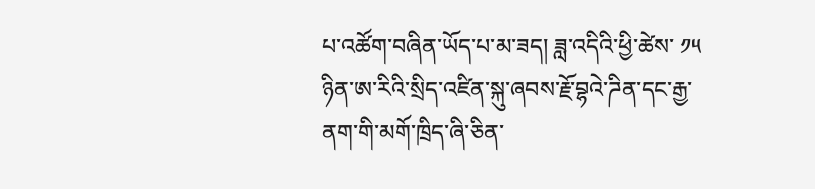པ་འཚོག་བཞིན་ཡོད་པ་མ་ཟད། ཟླ་འདིའི་ཕྱི་ཚེས་ ༡༥ ཉིན་ཨ་རིའི་སྲིད་འཛིན་སྐུ་ཞབས་རྗོ་བྷའེ་ཌིན་དང་རྒྱ་ནག་གི་མགོ་ཁྲིད་ཞི་ཅིན་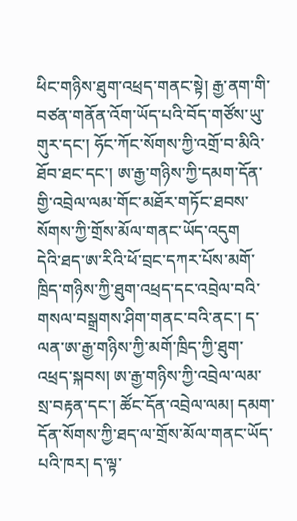ཕིང་གཉིས་ཐུག་འཕྲད་གནང་སྟེ། རྒྱ་ནག་གི་བཙན་གནོན་འོག་ཡོད་པའི་བོད་གཙོས་ཡུ་གུར་དང་། ཧོང་ཀོང་སོགས་ཀྱི་འགྲོ་བ་མིའི་ཐོབ་ཐང་དང་། ཨ་རྒྱ་གཉིས་ཀྱི་དམག་དོན་གྱི་འབྲེལ་ལམ་གོང་མཐོར་གཏོང་ཐབས་སོགས་ཀྱི་གྲོས་མོལ་གནང་ཡོད་འདུག
དེའི་ཐད་ཨ་རིའི་ཕོ་བྲང་དཀར་པོས་མགོ་ཁྲིད་གཉིས་ཀྱི་ཐུག་འཕྲད་དང་འབྲེལ་བའི་གསལ་བསྒྲགས་ཤིག་གནང་བའི་ནང་། ད་ལན་ཨ་རྒྱ་གཉིས་ཀྱི་མགོ་ཁྲིད་ཀྱི་ཐུག་འཕྲད་སྐབས། ཨ་རྒྱ་གཉིས་ཀྱི་འབྲེལ་ལམ་སྲ་བརྟན་དང་། ཚོང་དོན་འབྲེལ་ལམ། དམག་དོན་སོགས་ཀྱི་ཐད་ལ་གྲོས་མོལ་གནང་ཡོད་པའི་ཁར། ད་ལྟ་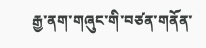རྒྱ་ནག་གཞུང་གི་བཙན་གནོན་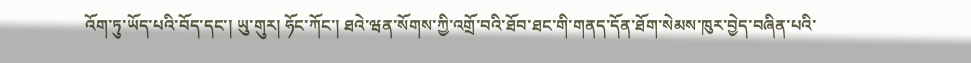འོག་ཏུ་ཡོད་པའི་བོད་དང་། ཡུ་གུར། ཧོང་ཀོང་། ཐའེ་ཝན་སོགས་ཀྱི་འགྲོ་བའི་ཐོབ་ཐང་གི་གནད་དོན་ཐོག་སེམས་ཁུར་བྱེད་བཞིན་པའི་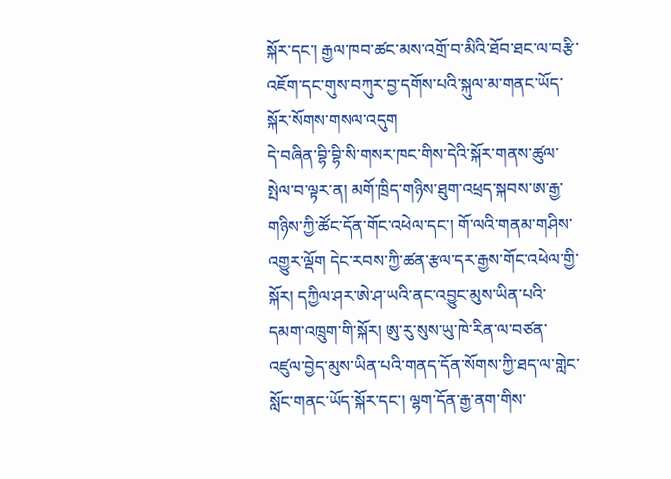སྐོར་དང་། རྒྱལ་ཁབ་ཚང་མས་འགྲོ་བ་མིའི་ཐོབ་ཐང་ལ་བརྩི་འཇོག་དང་གུས་བཀུར་བྱ་དགོས་པའི་སྐུལ་མ་གནང་ཡོད་སྐོར་སོགས་གསལ་འདུག
དེ་བཞིན་བྷི་བྷི་སི་གསར་ཁང་གིས་དེའི་སྐོར་གནས་ཚུལ་སྤེལ་བ་ལྟར་ན། མགོ་ཁྲིད་གཉིས་ཐུག་འཕྲད་སྐབས་ཨ་རྒྱ་གཉིས་ཀྱི་ཚོང་དོན་གོང་འཕེལ་དང་། གོ་ལའི་གནམ་གཤིས་འགྱུར་ལྡོག དེང་རབས་ཀྱི་ཚན་རྩལ་དར་རྒྱས་གོང་འཕེལ་གྱི་སྐོར། དཀྱིལ་ཤར་ཨེ་ཤ་ཡའི་ནང་འབྱུང་མུས་ཡིན་པའི་དམག་འཁྲུག་གི་སྐོར། ཨུ་རུ་སུས་ཡུ་ཁེ་རིན་ལ་བཙན་འཛུལ་བྱེད་མུས་ཡིན་པའི་གནད་དོན་སོགས་ཀྱི་ཐད་ལ་གླེང་སློང་གནང་ཡོད་སྐོར་དང་། ལྷག་དོན་རྒྱ་ནག་གིས་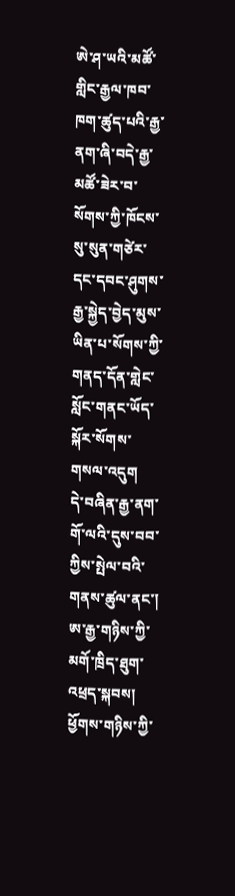ཨེ་ཤ་ཡའི་མཚོ་གླིང་རྒྱལ་ཁབ་ཁག་ཚུད་པའི་རྒྱ་ནག་ཞི་བདེ་རྒྱ་མཚོ་ཟེར་བ་སོགས་ཀྱི་ཁོངས་སུ་སུན་གཙེར་དང་དབང་ཤུགས་རྒྱ་སྐྱེད་བྱེད་མུས་ཡིན་པ་སོགས་ཀྱི་གནད་དོན་གླེང་སློང་གནང་ཡོད་སྐོར་སོགས་གསལ་འདུག
དེ་བཞིན་རྒྱ་ནག་གོ་ལའི་དུས་བབ་ཀྱིས་སྤེལ་བའི་གནས་ཚུལ་ནང་། ཨ་རྒྱ་གཉིས་ཀྱི་མགོ་ཁྲིད་ཐུག་འཕྲད་སྐབས། ཕྱོགས་གཉིས་ཀྱི་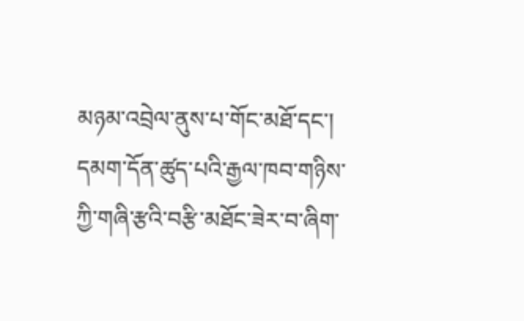མཉམ་འབྲེལ་ནུས་པ་གོང་མཐོ་དང་། དམག་དོན་ཚུད་པའི་རྒྱལ་ཁབ་གཉིས་ཀྱི་གཞི་རྩའི་བརྩི་མཐོང་ཟེར་བ་ཞིག་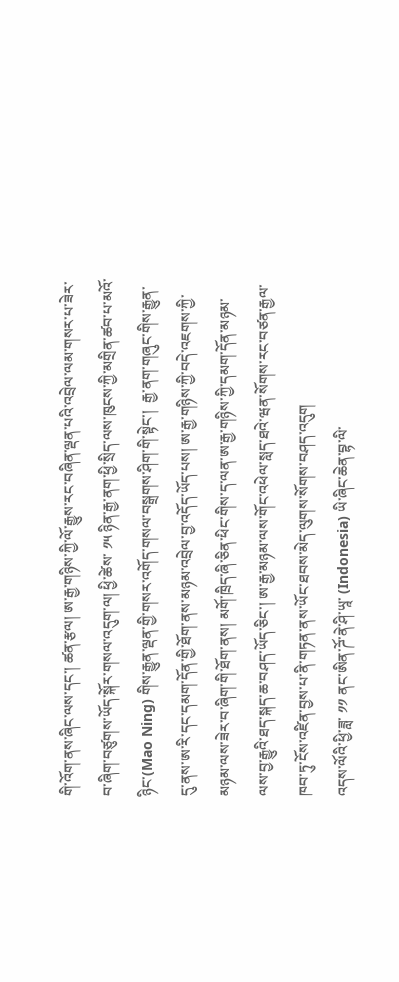གི་འོག་ནས་ཞིང་ལས་དང་། ཚན་རྩལ། ཨ་རྒྱ་གཉིས་ཀྱི་ལོ་རྒྱུས་རང་བཞིན་ལྡན་པའི་འབྲེལ་ལམ་གསར་པ་ཟེར་བ་ཞིག་བཙུགས་ཡོད་སྐོར་གསལ་འདུག་ལ། ཕྱི་ཚེས་ ༡༥ ཉིན་རྒྱ་ནག་ཕྱི་སྲིད་ལས་ཁུངས་ཀྱི་མགྲིན་ཚབ་པ་མའོ་ཉིང་(Mao Ning) གིས་རྒྱུན་ལྡན་གྱི་གསར་འགོད་གསལ་བསྒྲགས་ཤིག་གི་སྟེང་།  རྒྱ་ནག་གཞུང་གིས་རྒྱུན་དུ་ནས་ཨ་རི་དང་དམག་དོན་གྱི་ཐོག་ནས་མཉམ་འབྲེལ་བྱ་འདོད་ཡོད་པས། ཨ་རྒྱ་གཉིས་ཀྱི་བདེ་འཇགས་ཀྱི་མཉམ་ལས་ཟེར་བ་ཞིག་གི་ཐོག་ནས། མགོ་ཁྲིད་ཞི་ཅིན་ཕིང་གིས་ད་ལན་ཨ་རྒྱ་གཉིས་ཀྱི་དམག་དོན་མཉམ་ལས་བྱ་རྒྱུའི་ཐད་སྐད་ཆ་བཤད་ཡོད་ཅིང་། ཨ་རྒྱ་མཉམ་ལས་གོང་འཕེལ་སླད་ཐའེ་ཝན་སོགས་རང་བཙན་རྒྱལ་ཁབ་ཏུ་ངོས་འཛིན་བྱས་པ་ནི་གཏན་ནས་ཡོང་ཐབས་མེད་ལུགས་སོགས་བཤད་འདུག
འདས་ལོའི་ཕྱི་ཟླ་ ༡༡ ནང་ཨིན་ཌོ་ནེ་ཤི་ཡཱ་ (Indonesia) ཡི་ཞིང་ཆེན་བྷ་ལི་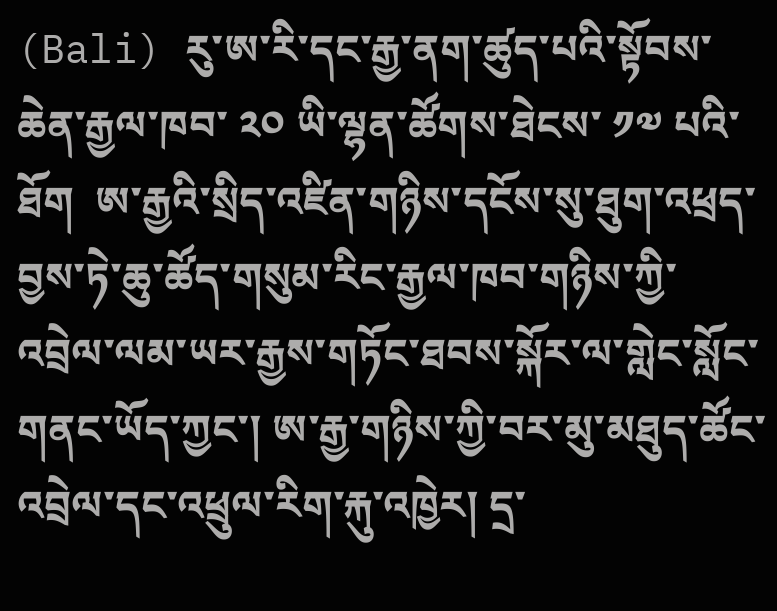(Bali) རུ་ཨ་རི་དང་རྒྱ་ནག་ཚུད་པའི་སྟོབས་ཆེན་རྒྱལ་ཁབ་ ༢༠ ཡི་ལྷན་ཚོགས་ཐེངས་ ༡༧ པའི་ཐོག  ཨ་རྒྱའི་སྲིད་འཛིན་གཉིས་དངོས་སུ་ཐུག་འཕྲད་བྱས་ཏེ་ཆུ་ཚོད་གསུམ་རིང་རྒྱལ་ཁབ་གཉིས་ཀྱི་འབྲེལ་ལམ་ཡར་རྒྱས་གཏོང་ཐབས་སྐོར་ལ་གླེང་སློང་གནང་ཡོད་ཀྱང་། ཨ་རྒྱ་གཉིས་ཀྱི་བར་མུ་མཐུད་ཚོང་འབྲེལ་དང་འཕྲུལ་རིག་རྐུ་འཁྱེར། དྲ་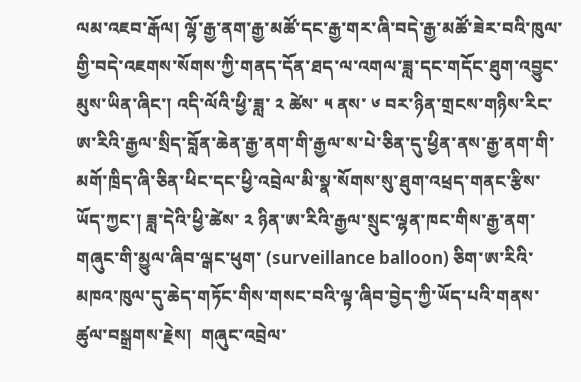ལམ་འཇབ་རྒོལ། ལྷོ་རྒྱ་ནག་རྒྱ་མཚོ་དང་རྒྱ་གར་ཞི་བདེ་རྒྱ་མཚོ་ཟེར་བའི་ཁུལ་གྱི་བདེ་འཇགས་སོགས་ཀྱི་གནད་དོན་ཐད་ལ་འགལ་ཟླ་དང་གདོང་ཐུག་འབྱུང་མུས་ཡིན་ཞིང་། འདི་ལོའི་ཕྱི་ཟླ་ ༢ ཚེས་ ༥ ནས་ ༦ བར་ཉིན་གྲངས་གཉིས་རིང་ཨ་རིའི་རྒྱལ་སྲིད་བློན་ཆེན་རྒྱ་ནག་གི་རྒྱལ་ས་པེ་ཅིན་དུ་ཕྱིན་ནས་རྒྱ་ནག་གི་མགོ་ཁྲིད་ཞི་ཅིན་ཕིང་དང་ཕྱི་འབྲེལ་མི་སྣ་སོགས་སུ་ཐུག་འཕྲད་གནང་རྩིས་ཡོད་ཀྱང་། ཟླ་དེའི་ཕྱི་ཚེས་ ༢ ཉིན་ཨ་རིའི་རྒྱལ་སྲུང་ལྷན་ཁང་གིས་རྒྱ་ནག་གཞུང་གི་མྱུལ་ཞིབ་ལྒང་ཕུག་ (surveillance balloon) ཅིག་ཨ་རིའི་མཁའ་ཁུལ་དུ་ཆེད་གཏོང་གིས་གསང་བའི་ལྟ་ཞིབ་བྱེད་ཀྱི་ཡོད་པའི་གནས་ཚུལ་བསྒྲགས་རྗེས།  གཞུང་འབྲེལ་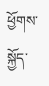ཕྱོགས་སྐྱོད་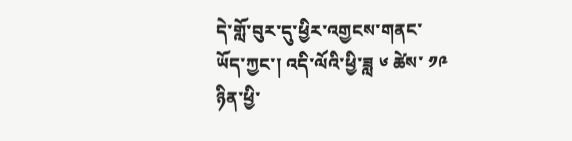དེ་གློ་བུར་དུ་ཕྱིར་འགྱངས་གནང་ཡོད་ཀྱང་། འདི་ལོའི་ཕྱི་ཟླ ༦ ཚེས་ ༡༩ ཉིན་ཕྱི་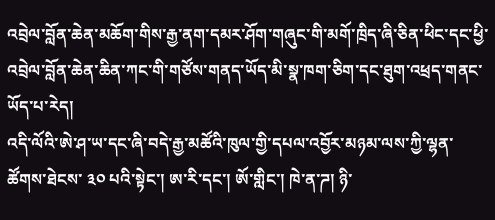འབྲེལ་བློན་ཆེན་མཆོག་གིས་རྒྱ་ནག་དམར་ཤོག་གཞུང་གི་མགོ་ཁྲིད་ཞི་ཅིན་ཕིང་དང་ཕྱི་འབྲེལ་བློན་ཆེན་ཆིན་ཀང་གི་གཙོས་གནད་ཡོད་མི་སྣ་ཁག་ཅིག་དང་ཐུག་འཕྲད་གནང་ཡོད་པ་རེད།
འདི་ལོའི་ཨེ་ཤ་ཡ་དང་ཞི་བདེ་རྒྱ་མཚོའི་ཁུལ་གྱི་དཔལ་འབྱོར་མཉམ་ལས་ཀྱི་ལྷན་ཚོགས་ཐེངས་ ༣༠ པའི་སྟེང་། ཨ་རི་དང་། ཨོ་གླིང་། ཁེ་ན་ཌ། ཉི་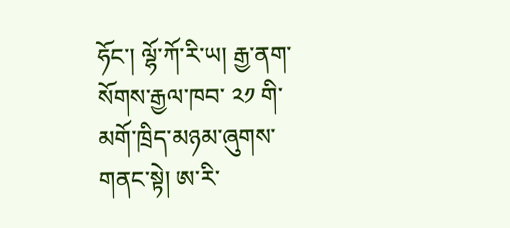ཧོང་། ལྷོ་ཀོ་རི་ཡ། རྒྱ་ནག་སོགས་རྒྱལ་ཁབ་ ༢༡ གི་མགོ་ཁྲིད་མཉམ་ཞུགས་གནང་སྟེ། ཨ་རི་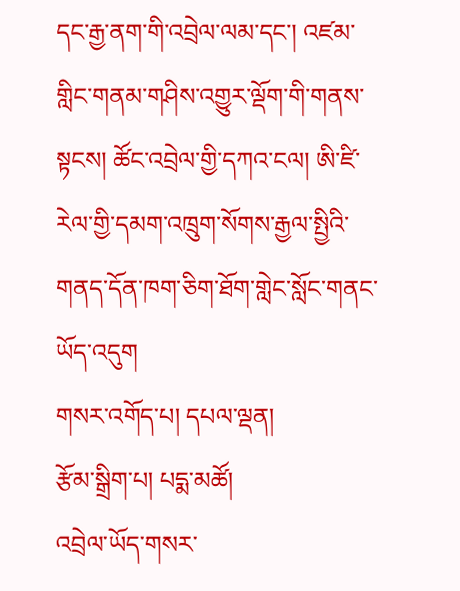དང་རྒྱ་ནག་གི་འབྲེལ་ལམ་དང་། འཛམ་གླིང་གནམ་གཤིས་འགྱུར་ལྡོག་གི་གནས་སྟངས། ཚོང་འབྲེལ་གྱི་དཀའ་ངལ། ཨི་ཛི་རེལ་གྱི་དམག་འཁྲུག་སོགས་རྒྱལ་སྤྱིའི་གནད་དོན་ཁག་ཅིག་ཐོག་གླེང་སློང་གནང་ཡོད་འདུག
གསར་འགོད་པ། དཔལ་ལྡན།
རྩོམ་སྒྲིག་པ། པདྨ་མཚོ།
འབྲེལ་ཡོད་གསར་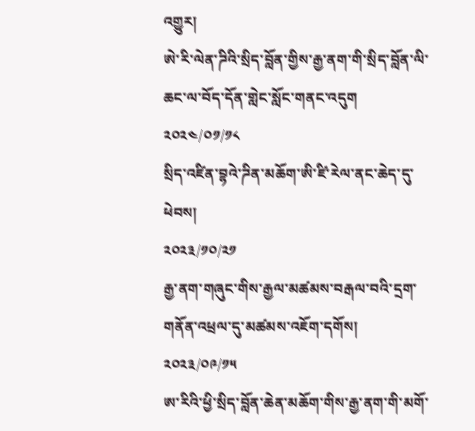འགྱུར།
ཨེ་རི་ལེན་ཌིའི་སྲིད་བློན་གྱིས་རྒྱ་ནག་གི་སྲིད་བློན་ལི་ཆང་ལ་བོད་དོན་གླེང་སློང་གནང་འདུག
༢༠༢༤/༠༡/༡༨
སྲིད་འཛིན་བྷའེ་ཌིན་མཆོག་ཨི་ཛི་རེལ་ནང་ཆེད་དུ་ཕེབས།
༢༠༢༣/༡༠/༢༡
རྒྱ་ནག་གཞུང་གིས་རྒྱལ་མཚམས་བརྒལ་བའི་དྲག་གནོན་འཕྲལ་དུ་མཚམས་འཇོག་དགོས།
༢༠༢༣/༠༩/༡༥
ཨ་རིའི་ཕྱི་སྲིད་བློན་ཆེན་མཆོག་གིས་རྒྱ་ནག་གི་མགོ་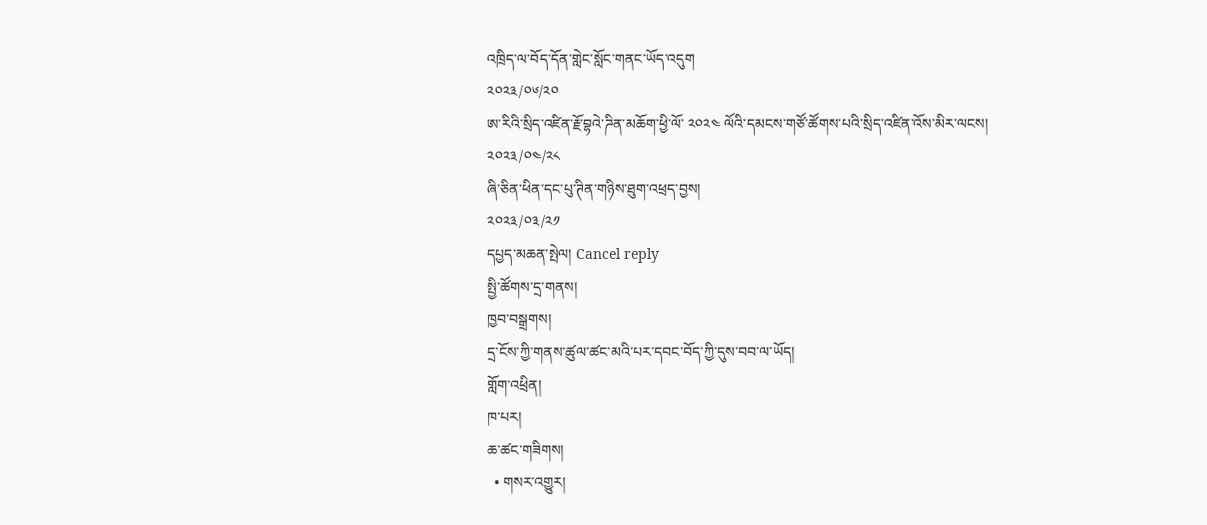འཁྲིད་ལ་བོད་དོན་གླེང་སློང་གནང་ཡོད་འདུག
༢༠༢༣/༠༦/༢༠
ཨ་རིའི་སྲིད་འཛིན་རྗོ་བྷའེ་ཌིན་མཆོག་ཕྱི་ལོ་ ༢༠༢༤ ལོའི་དམངས་གཙོ་ཚོགས་པའི་སྲིད་འཛིན་འོས་མིར་ལངས།
༢༠༢༣/༠༤/༢༨
ཞི་ཅིན་ཕིན་དང་པུ་ཊིན་གཉིས་ཐུག་འཕྲད་བྱས།
༢༠༢༣/༠༣/༢༡
དཔྱད་མཆན་སྤེལ། Cancel reply
སྤྱི་ཚོགས་དྲ་གནས།
ཁྱབ་བསྒྲགས།
དྲ་ངོས་ཀྱི་གནས་ཚུལ་ཚང་མའི་པར་དབང་བོད་ཀྱི་དུས་བབ་ལ་ཡོད།
གློག་འཕྲིན།
ཁ་པར།
ཆ་ཚང་གཟིགས།
  • གསར་འགྱུར།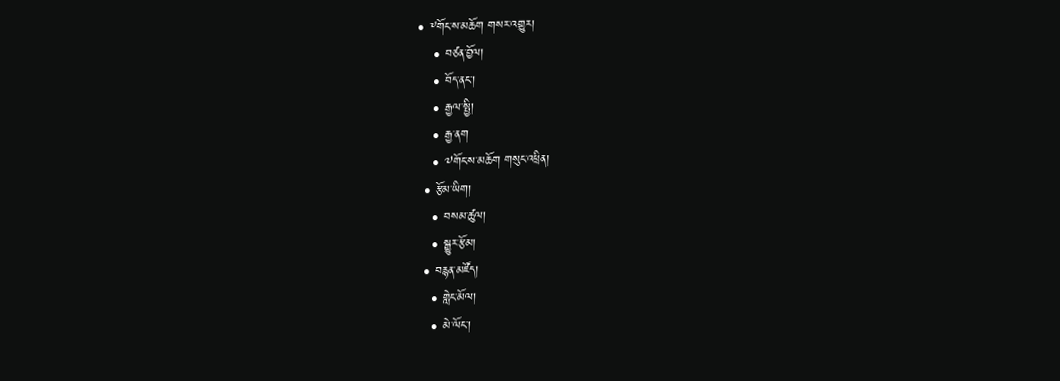• ༸གོང་ས་མཆོག གསར་འགྱུར།
    • བཙན་བྱོལ།
    • བོད་ནང་།
    • རྒྱལ་སྤྱི།
    • རྒྱ་ནག
    • ༧གོང་ས་མཆོག གསུང་འཕྲིན།
  • རྩོམ་ཡིག།
    • བསམ་ཚུལ།
    • སྒྱུར་རྩོམ།
  • བརྙན་མཛོད།
    • གླེང་མོལ།
    • མེ་ལོང་།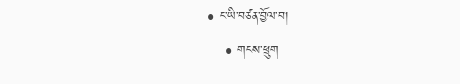• ང་ཡི་བཙན་བྱོལ་བ།
    • གངས་ཕྲུག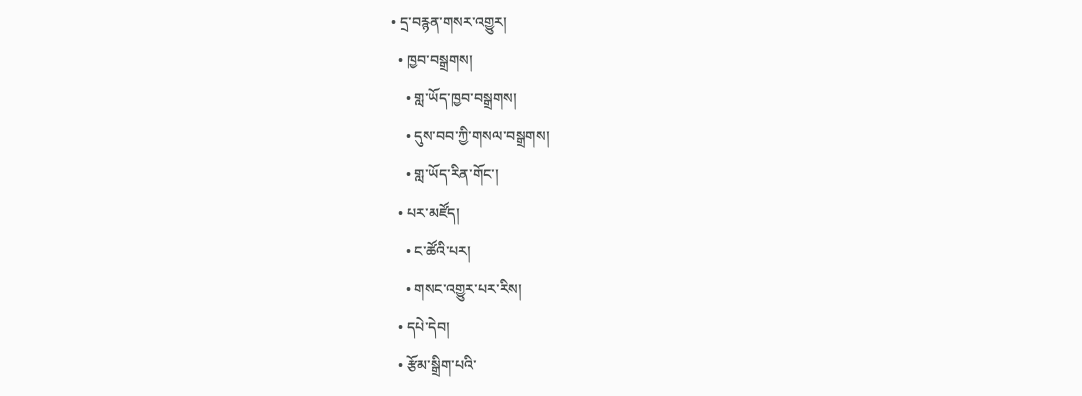• དྲ་བརྙན་གསར་འགྱུར།
  • ཁྱབ་བསྒྲགས།
    • གླ་ཡོད་ཁྱབ་བསྒྲགས།
    • དུས་བབ་ཀྱི་གསལ་བསྒྲགས།
    • གླ་ཡོད་རིན་གོང་།
  • པར་མཛོད།
    • ང་ཚོའི་པར།
    • གསང་འགྱུར་པར་རིས།
  • དཔེ་དེབ།
  • རྩོམ་སྒྲིག་པའི་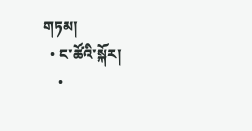གཏམ།
  • ང་ཚོའི་སྐོར།
    •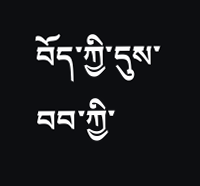བོད་ཀྱི་དུས་བབ་ཀྱི་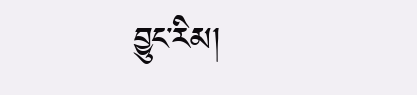བྱུང་རིམ།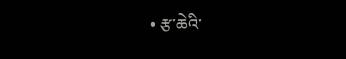• རྩ་ཆེའི་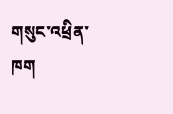གསུང་འཕྲིན་ཁག